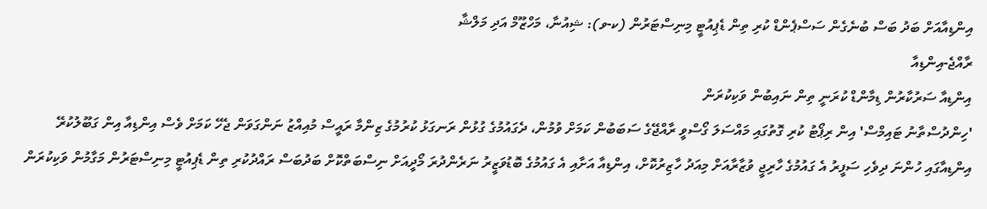އިންޑިއާއަށް ބަދު ބަސް ބުނެގެން ސަސްޕެންޑް ކުރި ތިން ޑެޕިއުޓީ މިނިސްޓަރުން (ކ-ވ): ޝިއުނާ، މަހްޒޫމް އަދި މަލްޝާ
ރާއްޖެ-އިންޑިއާ
އިންޑިއާ ސަރުކާރުން ޑިމާންޑް ކުރަނީ ތިން ނައިބުން ވަކިކުރަން
'ހިންދުސްތާނު ޓައިމްސް' އިން ރިޕޯޓު ކުރި ގޮތުގައި މައްސަލަ ގޯސްވީ ރާއްޖޭގެ ސަބަބުން ކަމަށް ވުމުން، ދެގައުމުގެ ގުޅުން ރަނގަޅު ކުރުމުގެ ޒިންމާ ރައީސް މުއިއްޒު ނަންގަވަން ޖެހޭ ކަމަށް ވެސް އިންޑިއާ އިން ގަބޫލުކުރޭ
އިންޑިއާގައި ހުންނަ ދިވެހި ސަފީރު އެ ގައުމުގެ ހާރިޖީ ވުޒާރާއަށް މިއަދު ހާޒިރުކޮށް، އިންޑިއާ އަށާއި އެ ގައުމުގެ ބޮޑުވަޒީރު ނަރެންދުރަ މޯދީއަށް ނިސްބަތްކޮށް ބަދުބަސް ރައްދުކުރި ތިން ޑެޕިއުޓީ މިނިސްޓަރުން މަގާމުން ވަކިކުރަން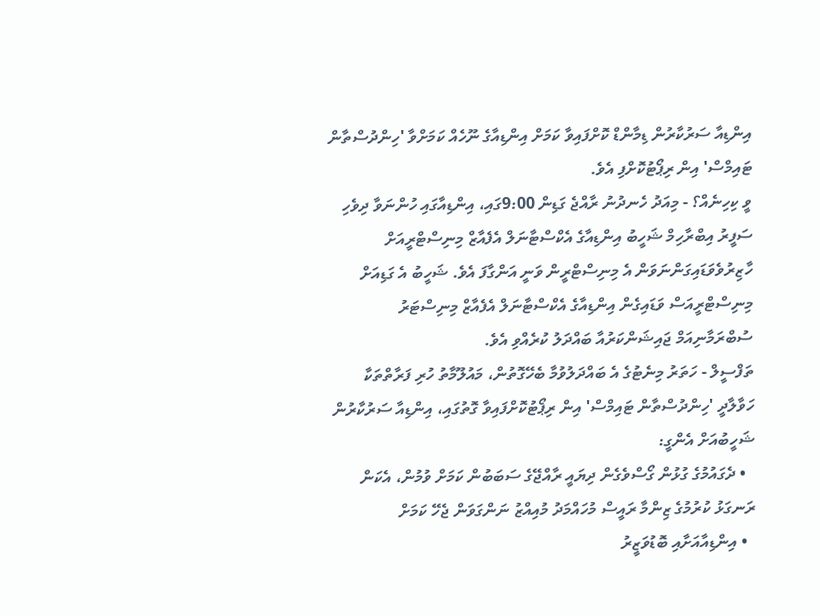އިންޑިއާ ސަރުކާރުން ޑިމާންޑް ކޮށްފައިވާ ކަމަށް އިންޑިއާގެ ނޫހެއް ކަމަށްވާ 'ހިންދުސްތާން ޓައިމްސް' އިން ރިޕޯޓުކޮށްފި އެވެ.
ވީ ކިހިނެއް؟ - މިއަދު ހެނދުނު ރާއްޖެ ގަޑިން 9:00ގައި، އިންޑިއާގައި ހުންނަވާ ދިވެހި ސަފީރު އިބްރާހިމް ޝަހީބު އިންޑިއާގެ އެކްސްޓާނަލް އެފެއާޒް މިނިސްޓްރީއަށް ހާޒިރުވެވަޑައިގަންނަވަން އެ މިނިސްޓްރީން ވަނީ އަންގާފަ އެވެ. ޝަހީބު އެ ގަޑިއަށް މިނިސްޓްރީއަސް ވަޑައިގެން އިންޑިއާގެ އެކްސްޓާނަލް އެފެއާޒް މިނިސްޓަރު ސުބްރަމާނިއަމް ޖައިޝަންކަރުއާ ބައްދަލު ކުރެއްވި އެވެ.
ތަފްސީލް - ހަތަރު މިނެޓުގެ އެ ބައްދަލުވުމާ ބެހޭގޮތުން، މައުލޫމާތު ހުރި ފަރާތްތަކާ ހަވާލާދީ 'ހިންދުސްތާން ޓައިމްސް' އިން ރިޕޯޓުކޮށްފައިވާ ގޮތުގައި، އިންޑިއާ ސަރުކާރުން ޝަހީބުއަށް އެންގީ:
  • ދެގައުމުގެ ގުޅުން ގޯސްވެގެން ދިޔައީ ރާއްޖޭގެ ސަބަބުން ކަމަށް ވުމުން، އެކަން ރަނގަޅު ކުރުމުގެ ޒިންމާ ރައީސް މުހައްމަދު މުއިއްޒު ނަންގަވަން ޖެހޭ ކަމަށް
  • އިންޑިއާއަށާއި ބޮޑުވަޒީރު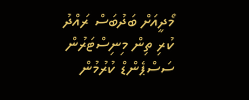މޯދީއަށް ބަދުބަސް ރައްދު ކުރި ތިން މިނިސްޓަރުން ސަސްޕެންޑް ކުރުމުން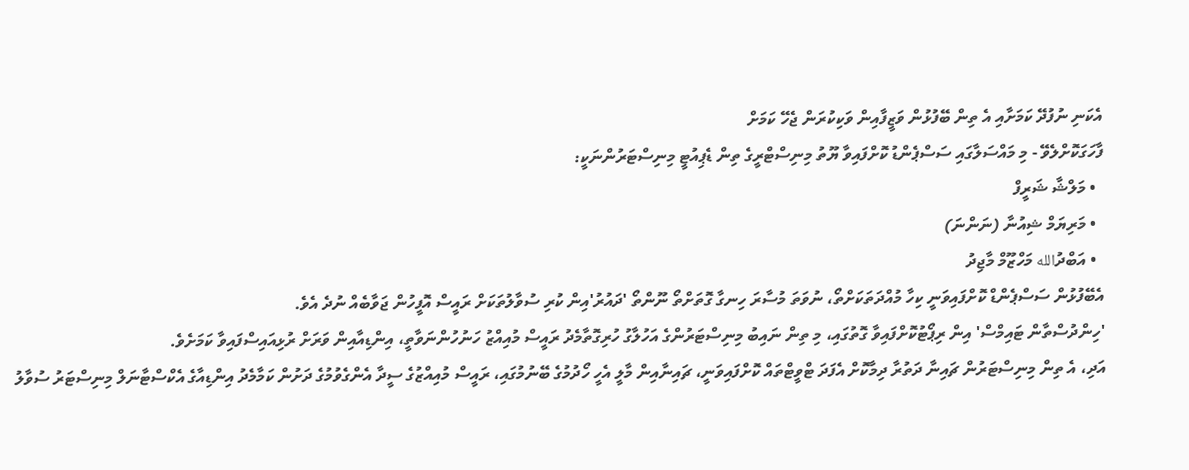އެކަނި ނުފުދޭ ކަމަށާއި އެ ތިން ބޭފުޅުން ވަޒީފާއިން ވަކިކުރަން ޖެހޭ ކަމަށް
ފާހަގަކޮށްލެވޭ - މި މައްސަލާގައި ސަސްޕެންޑު ކޮށްފައިވާ ޔޫތު މިނިސްޓްރީގެ ތިން ޑެޕިއުޓީ މިނިސްޓަރުންނަކީ:
  • މަލްޝާ ޝަރީފް
  • މަރިޔަމް ޝިއުނާ (ނަންނަ)
  • އަބްދުالله މަހްޒޫމް މާޖިދު
އެބޭފުޅުން ސަސްޕެންޑް ކޮށްފައިވަނީ ކިހާ މުއްދަތަކަށްތޯ، ނުވަތަ މުސާރަ ހިނގާ ގޮތަށްތޯ ނޫންތޯ 'ދައުރު'އިން ކުރި ސުވާލުތަކަށް ރައީސް އޮފީހުން ޖަވާބެއް ނުދެ އެވެ.
'ހިންދުސްތާން ޓައިމްސް' އިން ރިޕޯޓުކޮށްފައިވާ ގޮތުގައި، މި ތިން ނައިބު މިނިސްޓަރުންގެ އަހުލާގު ހުރިގޮތާމެދު ރައީސް މުއިއްޒު ހަނުހުންނަވާތީ، އިންޑިއާއިން ވަރަށް ރުޅިއައިސްފައިވާ ކަމަށެވެ.
އަދި، އެ ތިން މިނިސްޓަރުން ޗައިނާ ދަތުރާ ދިމާކޮށް އެފަދަ ޓްވީޓްތައް ކޮށްފައިވަނީ، ޗައިނާއިން މާލީ އެހީ ހޯދުމުގެ ބޭނުމުގައި، ރައީސް މުއިއްޒުގެ ސީދާ އެންގެވުމުގެ ދަށުން ކަމާމެދު އިންޑިއާގެ އެކްސްޓާނަލް މިނިސްޓަރު ސުވާލު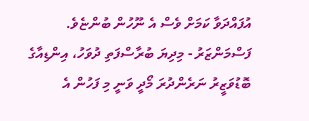އުފައްދަވާ ކަމަށް ވެސް އެ ނޫހުން ބުންޏެވެ.
ފަސްމަންޒަރު - މިދިޔަ ބުރާސްފަތި ދުވަހު، އިންޑިއާގެ ބޮޑުވަޒީރު ނަރެންދުރަ މޯދީ ވަނީ މި ފަހުން އެ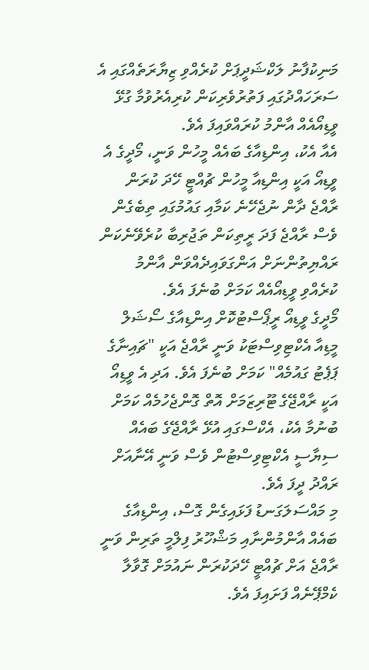މަނިކުފާނު ލަކްޝަދީޕަށް ކުރެއްވި ޒިޔާރަތެއްގައި އެ ސަރަހައްދުގައި ފަތުރުވެރިކަން ކުރިއެރުވުމާ ގުޅޭ ވީޑިއޯއެއް އާންމު ކުރައްވައިފަ އެވެ.
އެއާ އެކު، އިންޑިއާގެ ބައެއް މީހުން ވަނީ، މޯދީގެ އެ ވީޑިއޯ އަކީ އިންޑިއާ މީހުން ޗުއްޓީ ހޭދަ ކުރަން ރާއްޖެ ދާން ނުޖެހޭނެ ކަމާއި ގައުމުގައި ތިބެގެން ވެސް ރާއްޖެ ފަދަ ރީތިކަން ތަޖުރިބާ ކުރެވޭނެކަން ރައްޔިތުންނަށް އަންގަވައިދެއްވަން އާންމު ކުރެއްވި ވީޑިއޯއެއް ކަމަށް ބުނެފަ އެވެ.
މޯދީގެ ވީޑިއޯ ރީޕޯސްޓުކޮށް އިންޑިއާގެ ސޯޝަލް މީޑިއާ އެކްޓިވިސްޓަކު ވަނީ ރާއްޖެ އަކީ "ޗައިނާގެ ޕަޕެޓު ގައުމެއް" ކަމަށް ބުނެފަ އެވެ. އަދި އެ ވީޑިއޯ އަކީ ރާއްޖޭގެ ޓޫރިޒަމަށް އޮތް ގޮންޖެހުމެއް ކަމަށް ބުނުމާ އެކު، އެކްސްގައި އުޅޭ ރާއްޖޭގެ ބައެއް ސިޔާސީ އެކްޓިވިސްޓުން ވެސް ވަނީ އޭނާއަށް ރައްދު ދީފަ އެވެ.
މި މައްސަލަގަނޑު ފަޅައިގެން ގޮސް، އިންޑިއާގެ ބައެއް އާންމުންނާއި މަޝްހޫރު ފިލްމީ ތަރިން ވަނީ ރާއްޖެ އަށް ޗުއްޓީ ހޭދަކުރަން ނައުމަށް ގޮވާލާ ކެމްޕޭނެއް ފަށައިފަ އެވެ.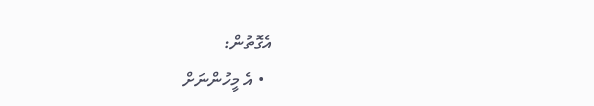އެގޮތުން:
  • އެ މީހުންނަށް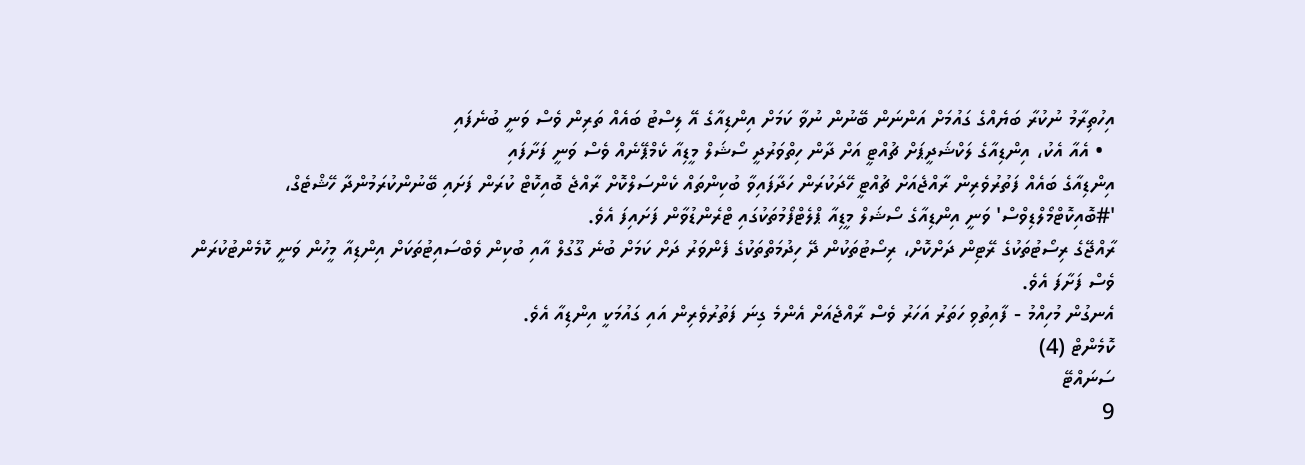އިހުތިރާމު ނުކުރާ ބަޔެއްގެ ގައުމަށް އަންނަން ބޭނުން ނުވާ ކަމަށް އިންޑިއާގެ އޭ ލިސްޓު ބައެއް ތަރިން ވެސް ވަނީ ބުނެފައި
  • އެއާ އެކު، އިންޑިއާގެ ލަކްޝަދީޕަށް ޗުއްޓީ އަށް ދާން ހިތްވަރުދީ ސޯޝަލް މީޑިއާ ކެމްޕޭނެއް ވެސް ވަނީ ފަށާފައި
އިންޑިއާގެ ބައެއް ފަތުރުވެރިން ރާއްޖެއަށް ޗުއްޓީ ހޭދަކުރަން ހަދާފައިވާ ބުކިންތައް ކެންސަލްކޮށް ރާއްޖެ ބޮއިކޮޓް ކުރަން ފަށައި ބޭނުންކުރަމުންދާ ހޭޝްޓެގް، '#ބޮއިކޮޓްމޯލްޑިވްސް' ވަނީ އިންޑިއާގެ ސޯޝަލް މީޑިއާ ޕްލެޓްފޯމުތަކުގައި ޓްރެންޑުވާން ފަށައިފަ އެވެ.
ރާއްޖޭގެ ރިސޯޓުތަކުގެ ރޭޓިން ދަށްކޮށް، ރިސޯޓުތަކުން ދޭ ހިދުމަތްތަކުގެ ފެންވަރު ދަށް ކަމަށް ބުނެ ގޫގުލް އާއި ބުކިން ވެބްސައިޓުތަކަށް އިންޑިއާ މީހުން ވަނީ ކޮމެންޓުކުރަން ވެސް ފަށާފަ އެވެ.
އެނގުން މުހިއްމު - ފާއިތުވި ހަތަރު އަހަރު ވެސް ރާއްޖެއަށް އެންމެ ގިނަ ފަތުރުވެރިން އައި ގައުމަކީ އިންޑިއާ އެވެ.
ކޮމެންޓް (4)
ސަނައްޓޭ
9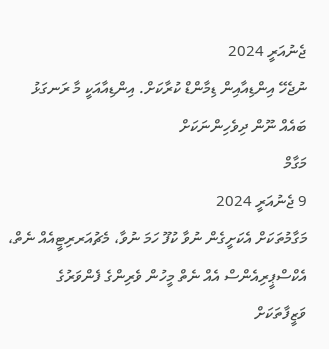ޖެނުއަރީ 2024
ނުޖެހޭ އިންޑިއާއިން ޑިމާންޑް ކުރާކަށް. އިންޑިއާއަކީ މާ ރަނގަޅު ބައެއް ނޫން ދިވެހިންނަކަށް
މަގާމް
9 ޖެނުއަރީ 2024
މަގާމުތަކަށް އެކަށީގެން ނުވާ ކުފޫ ހަމަ ނުވާ، މެޗުއަރރިޓީއެއް ނެތް، އެކްސްޕީރިއެންސް އެއް ނެތް މީހުން ވެރިންގެ ފެންވަރުގެ ވަޒީފާތަކަށް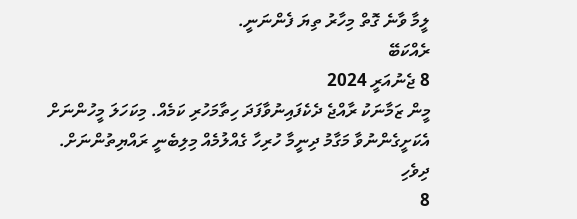ލީމާ ވާނެ ގޮތް މިހާރު ތިޔަ ފެންނަނީ.
ރެއްކަބޭ
8 ޖެނުއަރީ 2024
މީން ޒަމާނަކު ރާއްޖެ ދެކެފައިނުވާފަދަ ހިތާމަހުރި ކަމެއް. މިކަހަލަ މީހުންނަށް އެކަށީގެންނުވާ މަގާމު ދިނީމާ ހުރިހާ ގެއްލުމެއް މިލިބެނީ ރައްޔިތުންނަށް.
ދިވެހި
8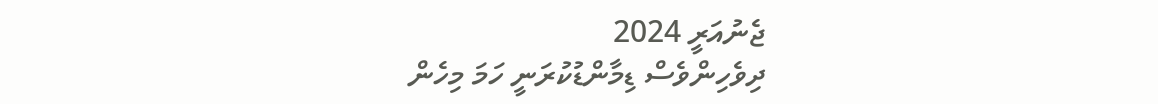ޖެނުއަރީ 2024
ދިވެހިންވެސް ޑިމާންޑުކުރަނީ ހަމަ މިހެން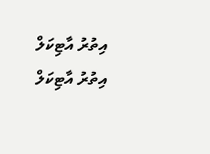އިތުރު އާޓިކަލް
އިތުރު އާޓިކަލް